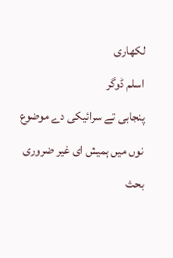لکھاری
اسلم ڈوگر
پنجابی تے سرائیکی دے موضوع نوں میں ہمیش ای غیر ضروری بحث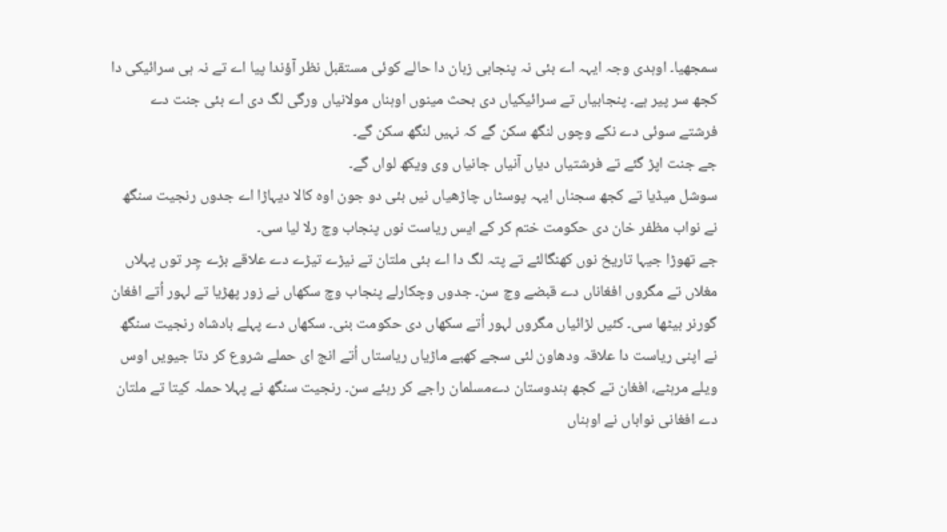سمجھیا۔ اوہدی وجہ ایہہ اے بئی نہ پنجابی زبان دا حالے کوئی مستقبل نظر آؤندا پیا اے تے نہ ہی سرائیکی دا کجھ سر پیر ہے۔ پنجابیاں تے سرائیکیاں دی بحث مینوں اوہناں مولانیاں ورگی لگ دی اے بئی جنت دے فرشتے سوئی دے نکے وچوں لنگھ سکن گے کہ نہیں لنگھ سکن گے۔
جے جنت اپڑ گئے تے فرشتیاں دیاں آنیاں جانیاں وی ویکھ لواں گے۔
سوشل میڈیا تے کجھ سجناں ایہہ پوسٹاں چاڑھیاں نیں بئی دو جون اوہ کالا دیہاڑا اے جدوں رنجیت سنگھ نے نواب مظفر خان دی حکومت ختم کر کے ایس ریاست نوں پنجاب وچ رلا لیا سی۔
جے تھوڑا جیہا تاریخ نوں کھنگالئے تے پتہ لگ دا اے بئی ملتان تے نیڑے تیڑے دے علاقے بڑے چِر توں پہلاں مغلاں تے مگروں افغاناں دے قبضے وچ سن۔ جدوں وچکارلے پنجاب وچ سکھاں نے زور پھڑیا تے لہور اُتے افغان گورنر بیٹھا سی۔ کئیں لڑائیاں مگروں لہور اُتے سکھاں دی حکومت بنی۔ سکھاں دے پہلے بادشاہ رنجیت سنگھ نے اپنی ریاست دا علاقہ ودھاون لئی سجے کھبے ماڑیاں ریاستاں اُتے انج ای حملے شروع کر دتا جیویں اوس ویلے مرہٹے، افغان تے کجھ ہندوستان دےمسلمان راجے کر رہئے سن۔ رنجیت سنگھ نے پہلا حملہ کیتا تے ملتان دے افغانی نواباں نے اوہناں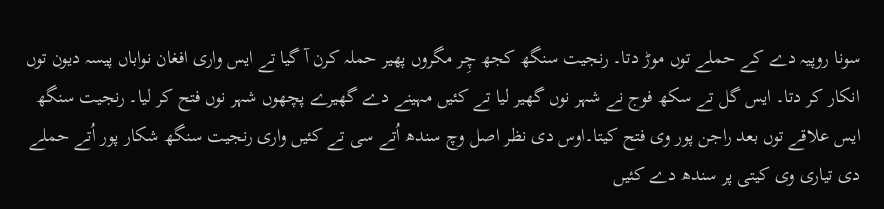سونا روپیہ دے کے حملے توں موڑ دتا۔ رنجیت سنگھ کجھ چِر مگروں پھیر حملہ کرن آ گیا تے ایس واری افغان نواباں پیسہ دیون توں انکار کر دتا۔ ایس گل تے سکھ فوج نے شہر نوں گھیر لیا تے کئیں مہینے دے گھیرے پچھوں شہر نوں فتح کر لیا۔ رنجیت سنگھ ایس علاقے توں بعد راجن پور وی فتح کیتا۔اوس دی نظر اصل وچ سندھ اُتے سی تے کئیں واری رنجیت سنگھ شکار پور اُتے حملے دی تیاری وی کیتی پر سندھ دے کئیں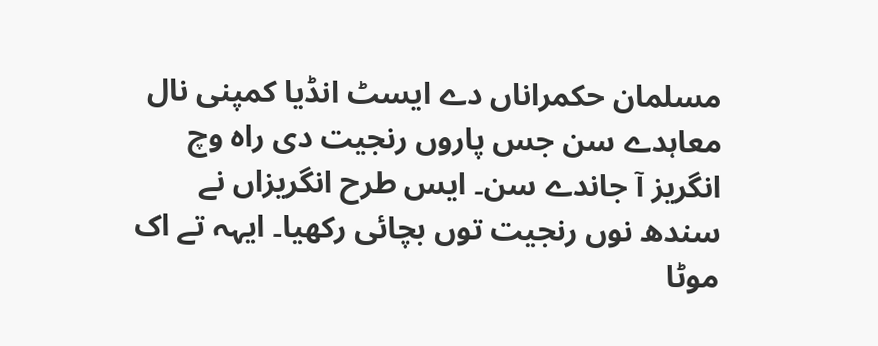مسلمان حکمراناں دے ایسٹ انڈیا کمپنی نال معاہدے سن جس پاروں رنجیت دی راہ وچ انگریز آ جاندے سن۔ ایس طرح انگریزاں نے سندھ نوں رنجیت توں بچائی رکھیا۔ ایہہ تے اک موٹا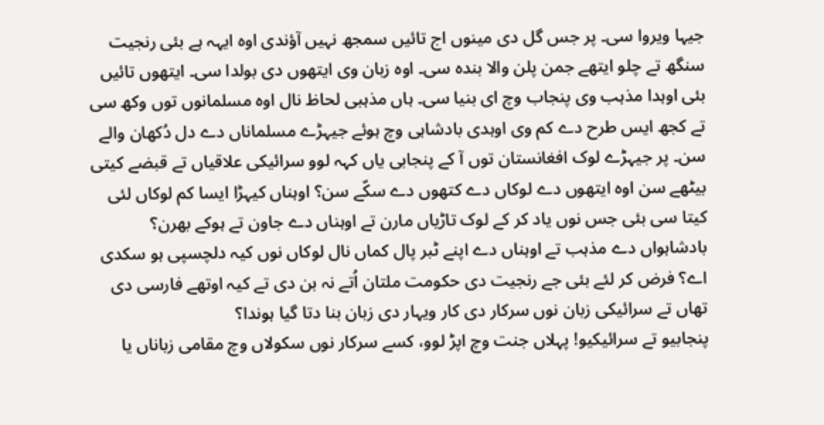جیہا ویروا سی۔ پر جس گل دی مینوں اج تائیں سمجھ نہیں آؤندی اوہ ایہہ ہے بئی رنجیت سنگھ تے چلو ایتھے جمن پلن والا بندہ سی۔ اوہ زبان وی ایتھوں دی بولدا سی۔ ایتھوں تائیں بئی اوہدا مذہب وی پنجاب وچ ای بنیا سی۔ ہاں مذہبی لحاظ نال اوہ مسلمانوں توں وکھ سی تے کجھ ایس طرح دے کم وی اوہدی بادشاہی وچ ہوئے جیہڑے مسلماناں دے دل دُکھان والے سن۔ پر جیہڑے لوک افغانستان توں آ کے پنجابی یاں کہہ لوو سرائیکی علاقیاں تے قبضے کیتی بیٹھے سن اوہ ایتھوں دے لوکاں دے کتھوں دے سکّے سن؟ اوہناں کیہڑا ایسا کم لوکاں لئی کیتا سی بئی جس نوں یاد کر کے لوک تاڑیاں مارن تے اوہناں دے جاون تے ہوکے بھرن؟
بادشاہواں دے مذہب تے اوہناں دے اپنے ٹبر پال کماں نال لوکاں نوں کیہ دلچسپی ہو سکدی اے؟ فرض کر لئے بئی جے رنجیت دی حکومت ملتان اُتے نہ بن دی تے کیہ اوتھے فارسی دی تھاں تے سرائیکی زبان نوں سرکار دی کار ویہار دی زبان بنا دتا گیا ہوندا؟
پنجابیو تے سرائیکیو! پہلاں جنت وچ اپڑ لوو، کسے سرکار نوں سکولاں وچ مقامی زباناں یا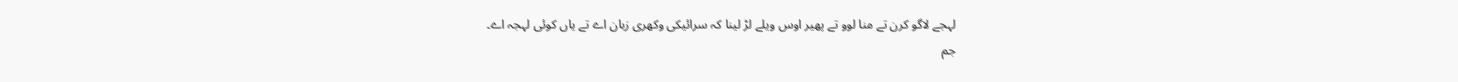لہجے لاگو کرن تے منا لوو تے پھیر اوس ویلے لڑ لینا کہ سرائیکی وکھری زبان اے تے یاں کوئی لہجہ اے۔
جم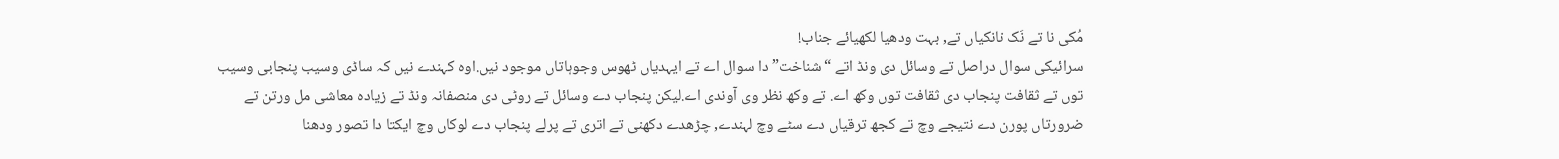مُکی نا تے نَک نانکیاں تے, بہت ودھیا لکھیائے جناب!
سرائیکی سوال دراصل تے وسائل دی ونڈ اتے “شناخت” دا سوال اے تے ایہدیاں ٹھوس وجوہاتاں موجود نیں.اوہ کہندے نیں کہ ساڈی وسیب پنجابی وسیب توں تے ثقافت پنجاب دی ثقافت توں وکھ اے. تے وکھ نظر وی آوندی اے.لیکن پنجاب دے وسائل تے روٹی دی منصفانہ ونڈ تے زیادہ معاشی مل ورتن تے ضرورتاں پورن دے نتیجے وچ تے کجھ ترقیاں دے سٹے وچ لہندے, چڑھدے دکھنی تے اتری تے پرلے پنجاب دے لوکاں وچ ایکتا دا تصور ودھنا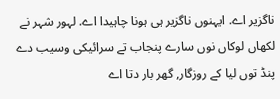ناگزیر اے. ایہنوں ناگزیر ہی ہونا چاہیدا اے. لہور شہر نے لکھاں لوکاں نوں سارے پنجاب تے سرائیکی وسیب دے پنڈ توں لیا کے روزگار, گھر بار دتا اے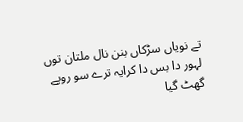تے نویاں سڑکاں بنن نال ملتان توں لہور دا بس دا کرایہ ترے سو روپے گھٹ گیا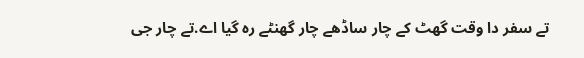تے سفر دا وقت گھٹ کے چار ساڈھے چار گھنٹے رہ گیا اے.تے چار جی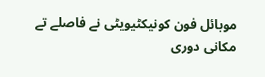موبائل فون کونیکٹیویٹی نے فاصلے تے مکانی دوری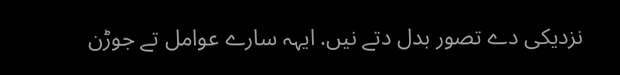نزدیکی دے تصور بدل دتے نیں. ایہہ سارے عوامل تے جوڑن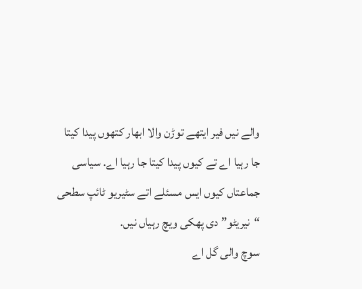والے نیں فیر ایتھے توڑن والا ابھار کتھوں پیدا کیتا جا رہیا اے تے کیوں پیدا کیتا جا رہیا اے. سیاسی جماعتاں کیوں ایس مسئلے اتے سٹیریو ٹائپ سطحی “نیریٹو” دی پھکی ویچ رہیاں نیں.
سوچ والی گل اے